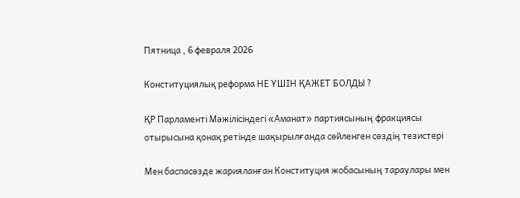Пятница , 6 февраля 2026

Конституциялық реформа НЕ ҮШІН ҚАЖЕТ БОЛДЫ ?

ҚР Парламенті Мәжілісіндегі «Аманат» партиясының фракциясы отырысына қонақ ретінде шақырылғанда сөйленген сөздің тезистері

Мен баспасөзде жарияланған Конституция жобасының тараулары мен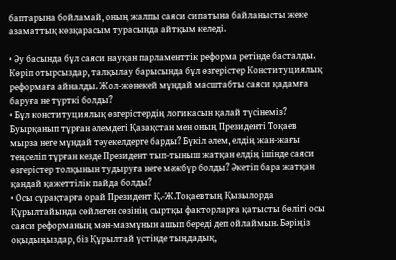баптарына бойламай, оның жалпы саяси сипатына байланысты жеке азаматтық көзқарасым турасында айтқым келеді.

• Әу басында бұл саяси науқан парламенттік реформа ретінде басталды. Көріп отырсыздар, талқылау барысында бұл өзгерістер Конституциялық реформаға айналды. Жол-жөнекей мұндай масштабты саяси қадамға баруға не түрткі болды?
• Бұл конституциялық өзгерістердің логикасын қалай түсінеміз? Буырқанып тұрған әлемдегі Қазақстан мен оның Президенті Тоқаев мырза неге мұндай тәуекелдерге барды? Бүкіл әлем, елдің жан-жағы теңселіп тұрған кезде Президент тып-тыныш жатқан елдің ішінде саяси өзгерістер толқынын тудыруға неге мәжбүр болды? Әкетіп бара жатқан қандай қажеттілік пайда болды?
• Осы сұрақтарға орай Президент Қ.-Ж.Тоқаевтың Қызылорда Құрылтайында сөйлеген сөзінің сыртқы факторларға қатысты бөлігі осы саяси реформаның мән-мазмұнын ашып береді деп ойлаймын. Бәріңіз оқыдыңыздар, біз Құрылтай үстінде тыңдадық,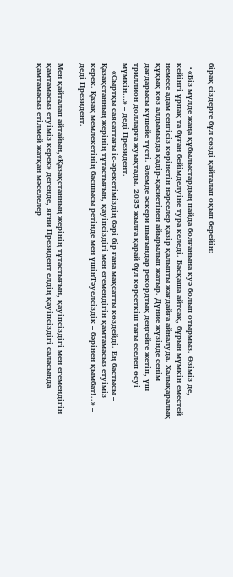бірақ сіздерге бұл сөзді қайталап оқып берейін:

  • «Біз мүлде жаңа құбылыстардың пайда болғанына куә болып отырмыз. Өзіміз де, кейінгі ұрпақ та бұған бейімделуіне тура келеді. Басқаша айтсақ, бұрын мүмкін еместей немесе адам сенгісіз көрінетін нәрселер қазір қалыпты жағдайға айналуда. Халықаралық құқық көз алдымызда қадір-қасиетінен айырылып жатыр. Дүние жүзінде сенім дағдарысы күшейе түсті. Әлемде әскери шығындар рекордтық деңгейге жетіп, үш триллион долларға жуықтады. 2035 жылға қарай бұл көрсеткіш тағы еселеп өсуі мүмкін…» – деді Президент.
    «Сыртқы саясаттағы іс-әрекетіміздің бәрі бір ғана мақсатты көздейді. Ең бастысы – Қазақстанның жерінің тұтастығын, қауіпсіздігі мен егемендігін қамтамасыз етуіміз керек. Қазақ мемлекетінің басшысы ретінде мен үшінТәуелсіздік – бәрінен қымбат!..» – деді Президент.

Мен қайталап айтайын,«Қазақстанның жерінің тұтастығын, қауіпсіздігі мен егемендігін қамтамасыз етуіміз керек» дегенде, яғни Президент елдің қауіпсіздігі саласында қамтамасыз етілмей жатқан мәселелер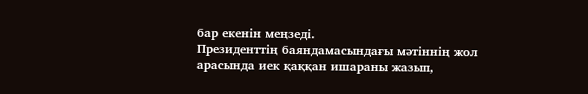бар екенін меңзеді.
Президенттің баяндамасындағы мәтіннің жол арасында иек қаққан ишараны жазып,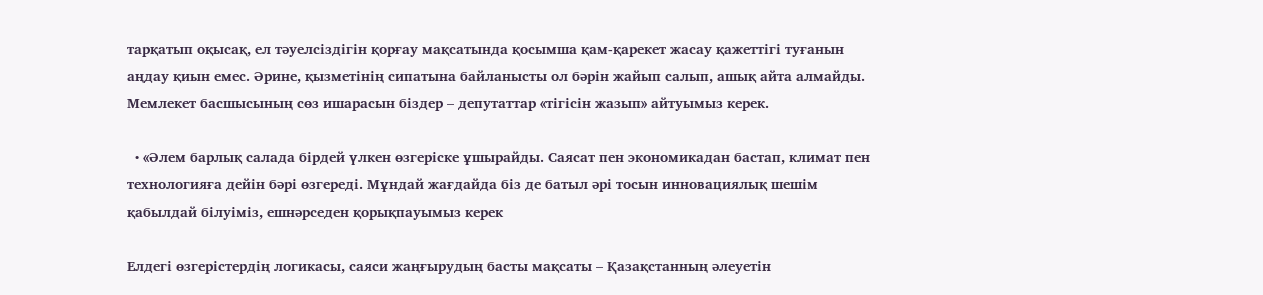тарқатып оқысақ, ел тәуелсіздігін қорғау мақсатында қосымша қам-қарекет жасау қажеттігі туғанын аңдау қиын емес. Әрине, қызметінің сипатына байланысты ол бәрін жайып салып, ашық айта алмайды. Мемлекет басшысының сөз ишарасын біздер – депутаттар «тігісін жазып» айтуымыз керек.

  • «Әлем барлық салада бірдей үлкен өзгеріске ұшырайды. Саясат пен экономикадан бастап, климат пен технологияға дейін бәрі өзгереді. Мұндай жағдайда біз де батыл әрі тосын инновациялық шешім қабылдай білуіміз, ешнәрседен қорықпауымыз керек

Елдегі өзгерістердің логикасы, саяси жаңғырудың басты мақсаты – Қазақстанның әлеуетін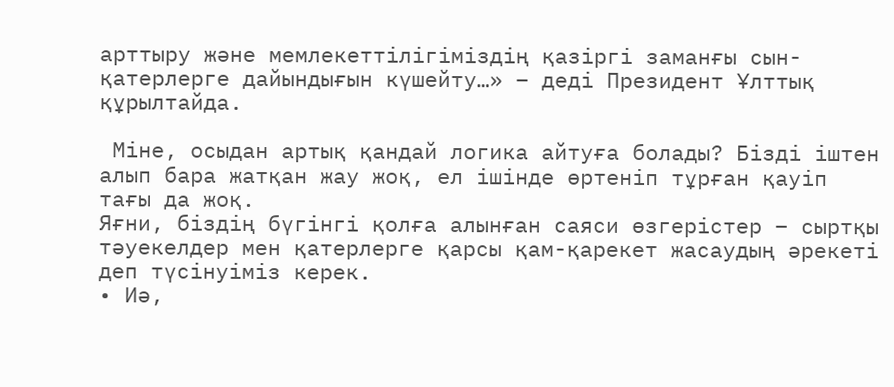арттыру және мемлекеттілігіміздің қазіргі заманғы сын-қатерлерге дайындығын күшейту…» – деді Президент Ұлттық құрылтайда.

 Міне, осыдан артық қандай логика айтуға болады? Бізді іштен алып бара жатқан жау жоқ, ел ішінде өртеніп тұрған қауіп тағы да жоқ.
Яғни, біздің бүгінгі қолға алынған саяси өзгерістер – сыртқы тәуекелдер мен қатерлерге қарсы қам-қарекет жасаудың әрекеті деп түсінуіміз керек.
• Иә,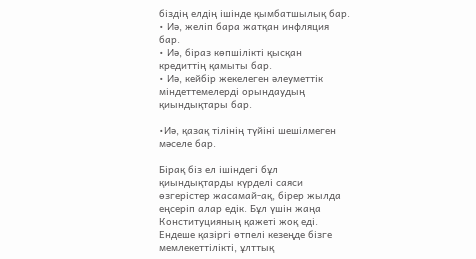біздің елдің ішінде қымбатшылық бар.
• Иә, желіп бара жатқан инфляция бар.
• Иә, біраз көпшілікті қысқан кредиттің қамыты бар.
• Иә, кейбір жекелеген әлеуметтік міндеттемелерді орындаудың қиындықтары бар.

•Иә, қазақ тілінің түйіні шешілмеген мәселе бар.

Бірақ біз ел ішіндегі бұл қиындықтарды күрделі саяси өзгерістер жасамай-ақ, бірер жылда еңсеріп алар едік. Бұл үшін жаңа Конституцияның қажеті жоқ еді. Ендеше қазіргі өтпелі кезеңде бізге мемлекеттілікті, ұлттық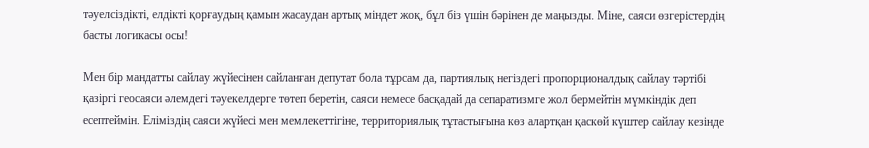тәуелсіздікті, елдікті қорғаудың қамын жасаудан артық міндет жоқ, бұл біз үшін бәрінен де маңызды. Міне, саяси өзгерістердің басты логикасы осы!

Мен бір мандатты сайлау жүйесінен сайланған депутат бола тұрсам да, партиялық негіздегі пропорционалдық сайлау тәртібі қазіргі геосаяси әлемдегі тәуекелдерге төтеп беретін, саяси немесе басқадай да сепаратизмге жол бермейтін мүмкіндік деп есептеймін. Еліміздің саяси жүйесі мен мемлекеттігіне, территориялық тұтастығына көз алартқан қаскөй күштер сайлау кезінде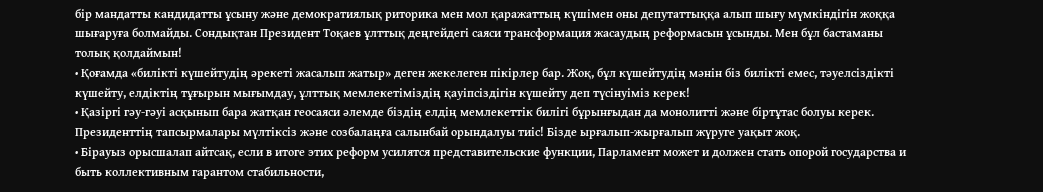бір мандатты кандидатты ұсыну және демократиялық риторика мен мол қаражаттың күшімен оны депутаттыққа алып шығу мүмкіндігін жоққа шығаруға болмайды. Сондықтан Президент Тоқаев ұлттық деңгейдегі саяси трансформация жасаудың реформасын ұсынды. Мен бұл бастаманы толық қолдаймын!
• Қоғамда «билікті күшейтудің әрекеті жасалып жатыр» деген жекелеген пікірлер бар. Жоқ, бұл күшейтудің мәнін біз билікті емес, тәуелсіздікті күшейту, елдіктің тұғырын мығымдау, ұлттық мемлекетіміздің қауіпсіздігін күшейту деп түсінуіміз керек!
• Қазіргі гәу-гәуі асқынып бара жатқан геосаяси әлемде біздің елдің мемлекеттік билігі бұрынғыдан да монолитті және біртұтас болуы керек. Президенттің тапсырмалары мүлтіксіз және созбалаңға салынбай орындалуы тиіс! Бізде ырғалып-жырғалып жүруге уақыт жоқ.
• Бірауыз орысшалап айтсақ, если в итоге этих реформ усилятся представительские функции, Парламент может и должен стать опорой государства и быть коллективным гарантом стабильности,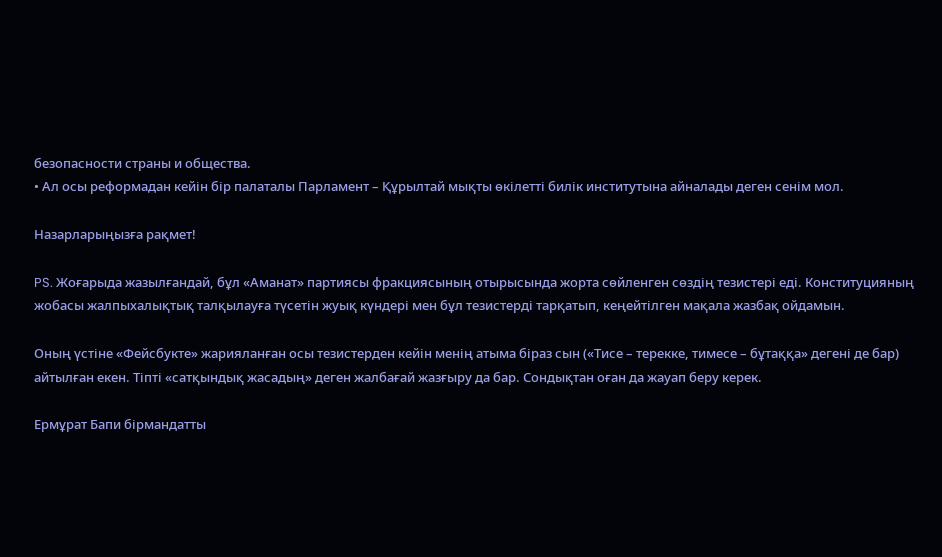безопасности страны и общества.
• Ал осы реформадан кейін бір палаталы Парламент – Құрылтай мықты өкілетті билік институтына айналады деген сенім мол.

Назарларыңызға рақмет!

PS. Жоғарыда жазылғандай, бұл «Аманат» партиясы фракциясының отырысында жорта сөйленген сөздің тезистері еді. Конституцияның жобасы жалпыхалықтық талқылауға түсетін жуық күндері мен бұл тезистерді тарқатып, кеңейтілген мақала жазбақ ойдамын.

Оның үстіне «Фейсбукте» жарияланған осы тезистерден кейін менің атыма біраз сын («Тисе – терекке, тимесе – бұтаққа» дегені де бар) айтылған екен. Тіпті «сатқындық жасадың» деген жалбағай жазғыру да бар. Сондықтан оған да жауап беру керек.

Ермұрат Бапи бірмандатты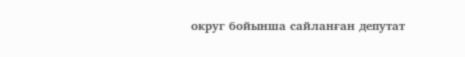округ бойынша сайланған депутат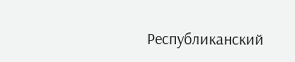Республиканский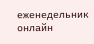еженедельник онлайн